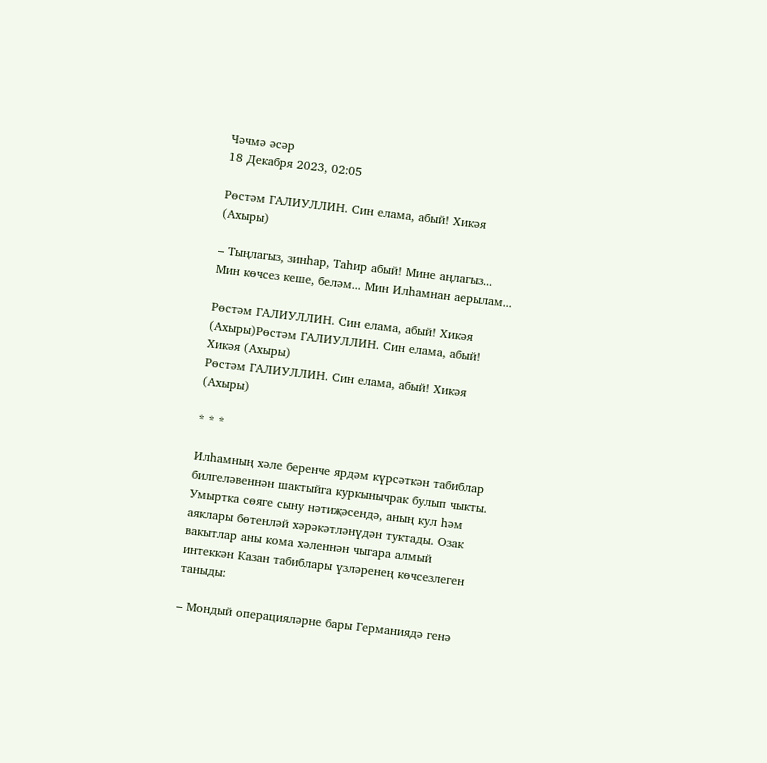Чәчмә әсәр
18 Декабря 2023, 02:05

Рөстәм ГАЛИУЛЛИН. Син елама, абый! Хикәя (Ахыры)

– Тыңлагыз, зинһар, Таһир абый! Мине аңлагыз... Мин көчсез кеше, беләм... Мин Илһамнан аерылам...

Рөстәм ГАЛИУЛЛИН. Син елама, абый! Хикәя (Ахыры)Рөстәм ГАЛИУЛЛИН. Син елама, абый! Хикәя (Ахыры)
Рөстәм ГАЛИУЛЛИН. Син елама, абый! Хикәя (Ахыры)

* * *

Илһамның хәле беренче ярдәм күрсәткән табиблар билгеләвеннән шактыйга куркынычрак булып чыкты. Умыртка сөяге сыну нәтиҗәсендә, аның кул һәм аяклары бөтенләй хәрәкәтләнүдән туктады. Озак вакытлар аны кома хәленнән чыгара алмый интеккән Казан табиблары үзләренең көчсезлеген таныды:

– Мондый операцияләрне бары Германиядә генә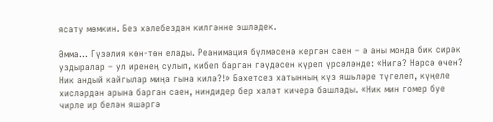ясату мөмкин. Без хәлебездән килгәнне эшләдек.

Әмма... Гүзәлия көн-төн елады. Реанимация бүлмәсенә кергән саен – ә аны монда бик сирәк уздыралар – ул иренең сулып, кибеп барган гәүдәсен күреп үрсәләнде: «Нигә? Нәрсә өчен? Ник андый кайгылар миңа гына килә?!» Бәхетсез хатынның күз яшьләре түгелеп, күңеле хисләрдән арына барган саен, ниндидер бер халәт кичерә башлады. «Ник мин гомер буе чирле ир белән яшәргә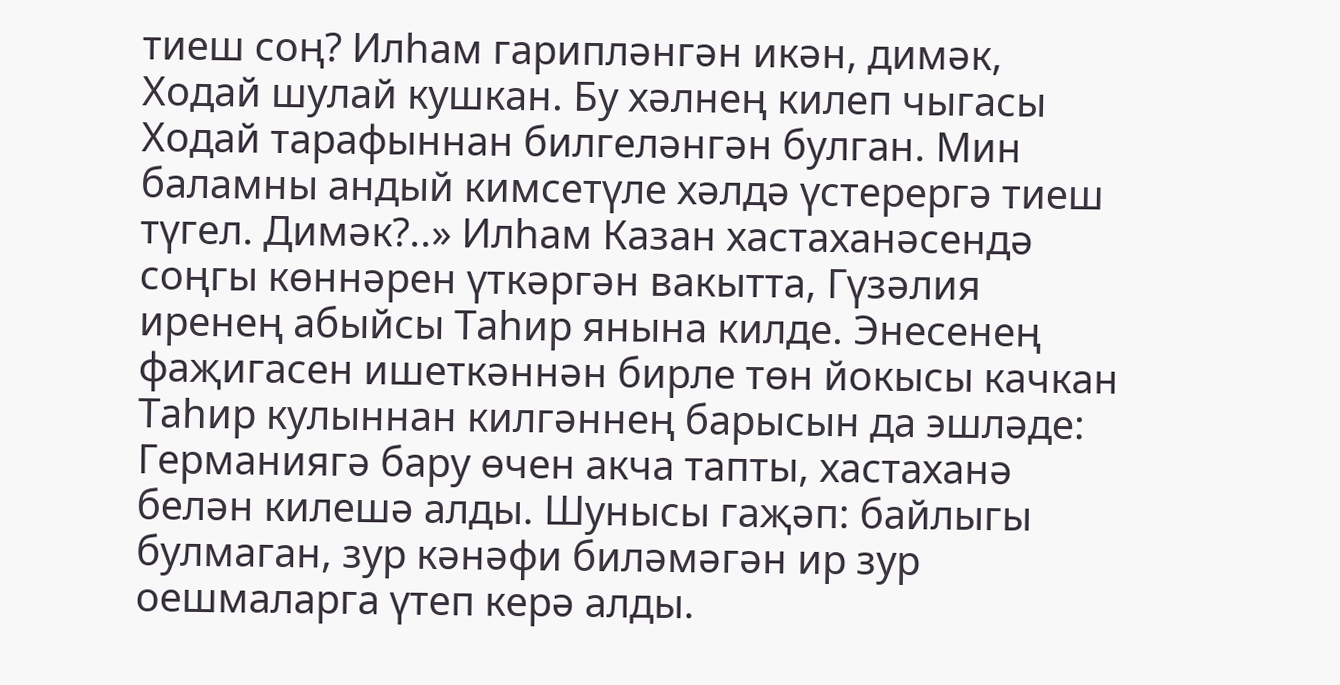тиеш соң? Илһам гарипләнгән икән, димәк, Ходай шулай кушкан. Бу хәлнең килеп чыгасы Ходай тарафыннан билгеләнгән булган. Мин баламны андый кимсетүле хәлдә үстерергә тиеш түгел. Димәк?..» Илһам Казан хастаханәсендә соңгы көннәрен үткәргән вакытта, Гүзәлия иренең абыйсы Таһир янына килде. Энесенең фаҗигасен ишеткәннән бирле төн йокысы качкан Таһир кулыннан килгәннең барысын да эшләде: Германиягә бару өчен акча тапты, хастаханә белән килешә алды. Шунысы гаҗәп: байлыгы булмаган, зур кәнәфи биләмәгән ир зур оешмаларга үтеп керә алды.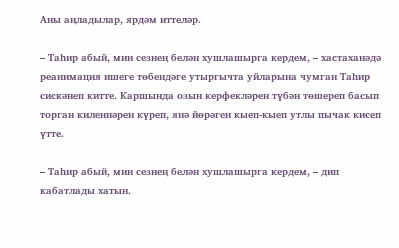Аны аңладылар, ярдәм иттеләр.

– Таһир абый, мин сезнең белән хушлашырга кердем, – хастаханәдә реанимация ишеге төбендәге утыргычта уйларына чумган Таһир сискәнеп китте. Каршында озын керфекләрен түбән төшереп басып торган киленнәрен күреп, янә йөрәген кыеп-кыеп утлы пычак кисеп үтте.

– Таһир абый, мин сезнең белән хушлашырга кердем, – дип кабатлады хатын.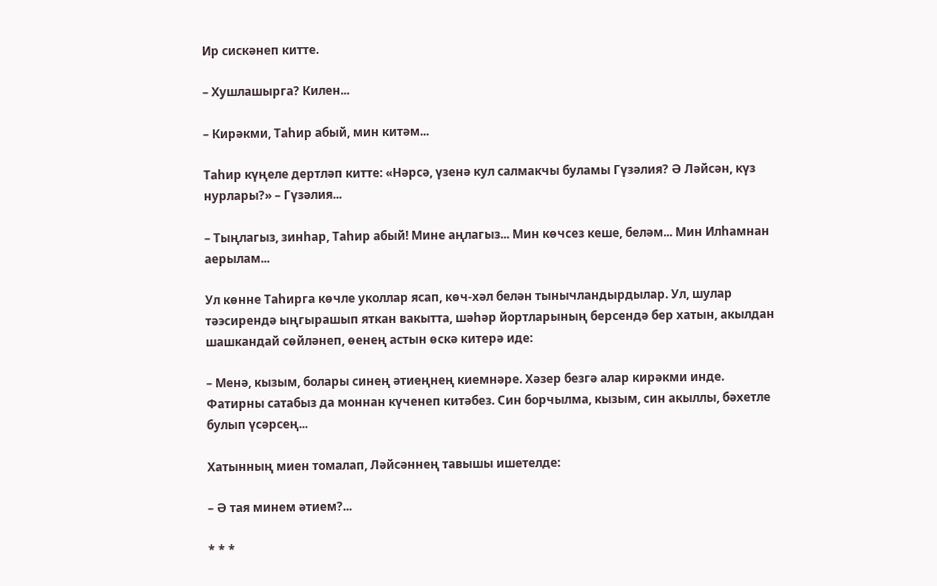Ир сискәнеп китте.

– Хушлашырга? Килен...

– Кирәкми, Таһир абый, мин китәм...

Таһир күңеле дертләп китте: «Нәрсә, үзенә кул салмакчы буламы Гүзәлия? Ә Ләйсән, күз нурлары?» – Гүзәлия...

– Тыңлагыз, зинһар, Таһир абый! Мине аңлагыз... Мин көчсез кеше, беләм... Мин Илһамнан аерылам...

Ул көнне Таһирга көчле уколлар ясап, көч-хәл белән тынычландырдылар. Ул, шулар тәэсирендә ыңгырашып яткан вакытта, шәһәр йортларының берсендә бер хатын, акылдан шашкандай сөйләнеп, өенең астын өскә китерә иде:

– Менә, кызым, болары синең әтиеңнең киемнәре. Хәзер безгә алар кирәкми инде. Фатирны сатабыз да моннан күченеп китәбез. Син борчылма, кызым, син акыллы, бәхетле булып үсәрсең...

Хатынның миен томалап, Ләйсәннең тавышы ишетелде:

– Ә тая минем әтием?...

* * *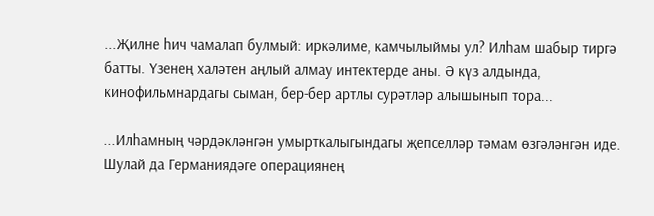...Җилне һич чамалап булмый: иркәлиме, камчылыймы ул? Илһам шабыр тиргә батты. Үзенең халәтен аңлый алмау интектерде аны. Ә күз алдында, кинофильмнардагы сыман, бер-бер артлы сурәтләр алышынып тора...

...Илһамның чәрдәкләнгән умырткалыгындагы җепселләр тәмам өзгәләнгән иде. Шулай да Германиядәге операциянең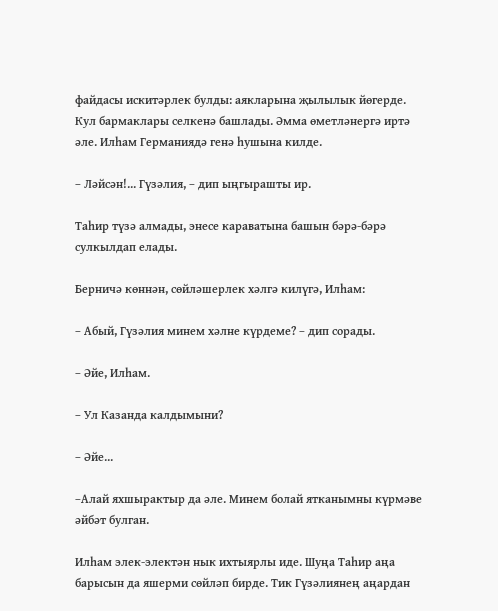файдасы искитәрлек булды: аякларына җылылык йөгерде. Кул бармаклары селкенә башлады. Әмма өметләнергә иртә әле. Илһам Германиядә генә һушына килде.

– Ләйсән!... Гүзәлия, – дип ыңгырашты ир.

Таһир түзә алмады, энесе караватына башын бәрә-бәрә сулкылдап елады.

Берничә көннән, сөйләшерлек хәлгә килүгә, Илһам:

– Абый, Гүзәлия минем хәлне күрдеме? – дип сорады.

– Әйе, Илһам.

– Ул Казанда калдымыни?

– Әйе...

–Алай яхшырактыр да әле. Минем болай ятканымны күрмәве әйбәт булган.

Илһам элек-электән нык ихтыярлы иде. Шуңа Таһир аңа барысын да яшерми сөйләп бирде. Тик Гүзәлиянең аңардан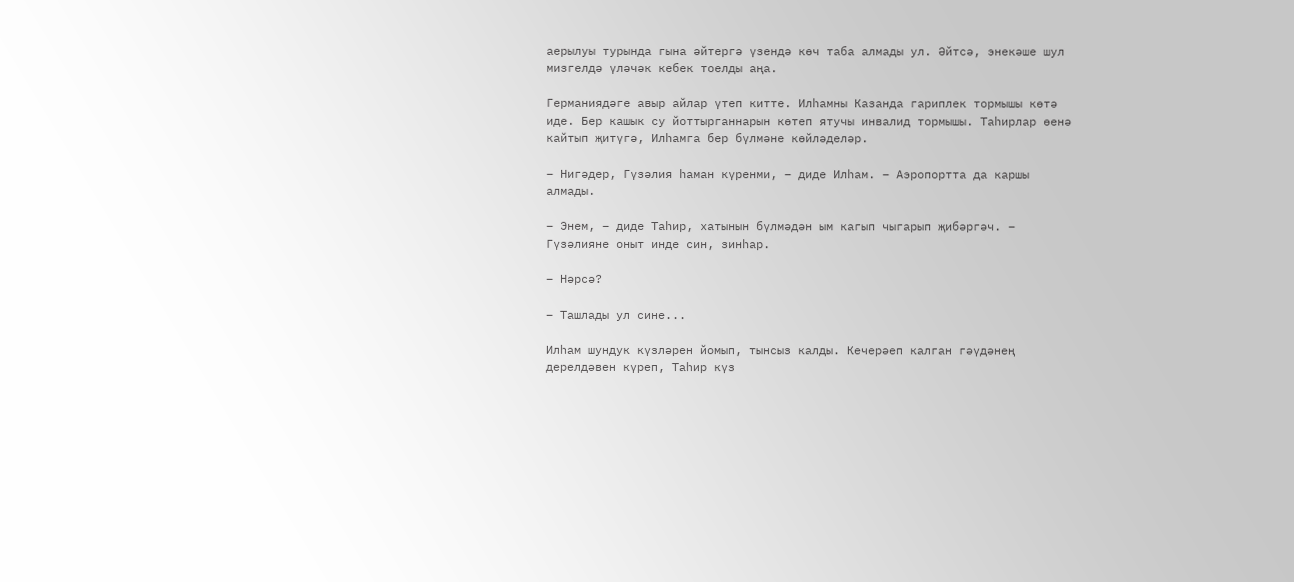аерылуы турында гына әйтергә үзендә көч таба алмады ул. Әйтсә, энекәше шул мизгелдә үләчәк кебек тоелды аңа.

Германиядәге авыр айлар үтеп китте. Илһамны Казанда гариплек тормышы көтә иде. Бер кашык су йоттырганнарын көтеп ятучы инвалид тормышы. Таһирлар өенә кайтып җитүгә, Илһамга бер бүлмәне көйләделәр.

– Нигәдер, Гүзәлия һаман күренми, – диде Илһам. – Аэропортта да каршы алмады.

– Энем, – диде Таһир, хатынын бүлмәдән ым кагып чыгарып җибәргәч. – Гүзәлияне оныт инде син, зинһар.

– Нәрсә?

– Ташлады ул сине...

Илһам шундук күзләрен йомып, тынсыз калды. Кечерәеп калган гәүдәнең дерелдәвен күреп, Таһир күз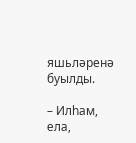яшьләренә буылды.

– Илһам, ела,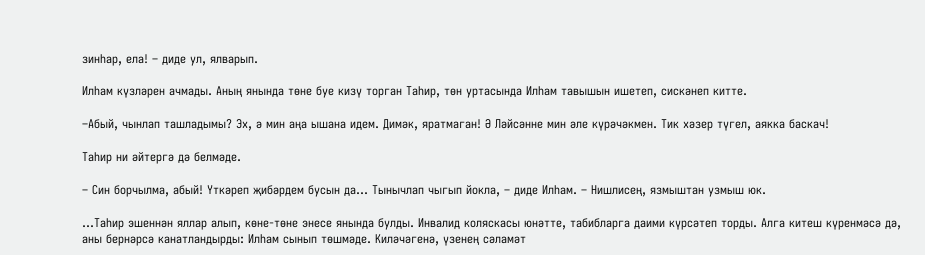зинһар, ела! – диде ул, ялварып.

Илһам күзләрен ачмады. Аның янында төне буе кизү торган Таһир, төн уртасында Илһам тавышын ишетеп, сискәнеп китте.

–Абый, чынлап ташладымы? Эх, ә мин аңа ышана идем. Димәк, яратмаган! Ә Ләйсәнне мин әле күрәчәкмен. Тик хәзер түгел, аякка баскач!

Таһир ни әйтергә дә белмәде.

– Син борчылма, абый! Үткәреп җибәрдем бусын да... Тынычлап чыгып йокла, – диде Илһам. – Нишлисең, язмыштан узмыш юк.

...Таһир эшеннән яллар алып, көне-төне энесе янында булды. Инвалид коляскасы юнәтте, табибларга даими күрсәтеп торды. Алга китеш күренмәсә дә, аны бернәрсә канатландырды: Илһам сынып төшмәде. Киләчәгенә, үзенең сәламәт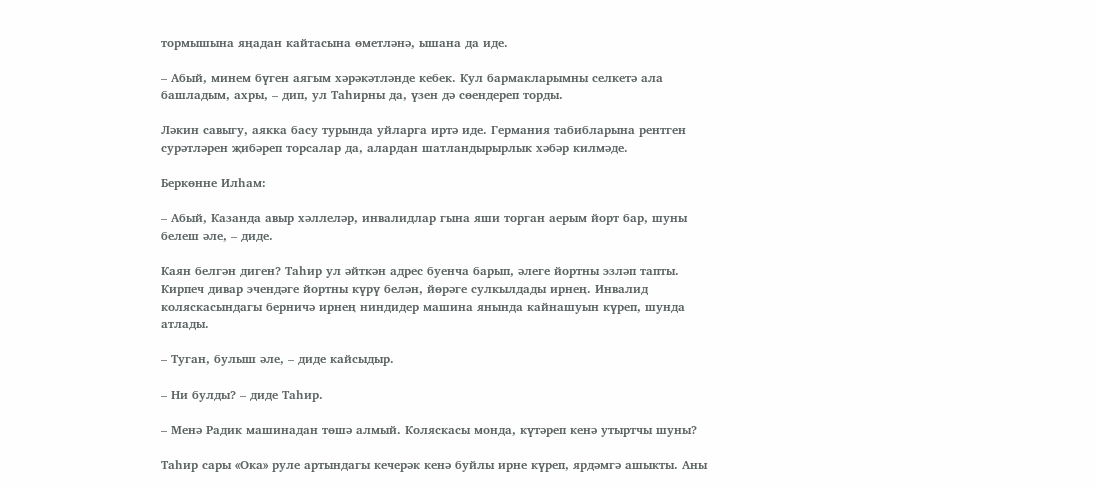тормышына яңадан кайтасына өметләнә, ышана да иде.

– Абый, минем бүген аягым хәрәкәтләнде кебек. Кул бармакларымны селкетә ала башладым, ахры, – дип, ул Таһирны да, үзен дә сөендереп торды.

Ләкин савыгу, аякка басу турында уйларга иртә иде. Германия табибларына рентген сурәтләрен җибәреп торсалар да, алардан шатландырырлык хәбәр килмәде.

Беркөнне Илһам:

– Абый, Казанда авыр хәллеләр, инвалидлар гына яши торган аерым йорт бар, шуны белеш әле, – диде.

Каян белгән диген? Таһир ул әйткән адрес буенча барып, әлеге йортны эзләп тапты. Кирпеч дивар эчендәге йортны күрү белән, йөрәге сулкылдады ирнең. Инвалид коляскасындагы берничә ирнең ниндидер машина янында кайнашуын күреп, шунда атлады.

– Туган, булыш әле, – диде кайсыдыр.

– Ни булды? – диде Таһир.

– Менә Радик машинадан төшә алмый. Коляскасы монда, күтәреп кенә утыртчы шуны?

Таһир сары «Ока» руле артындагы кечерәк кенә буйлы ирне күреп, ярдәмгә ашыкты. Аны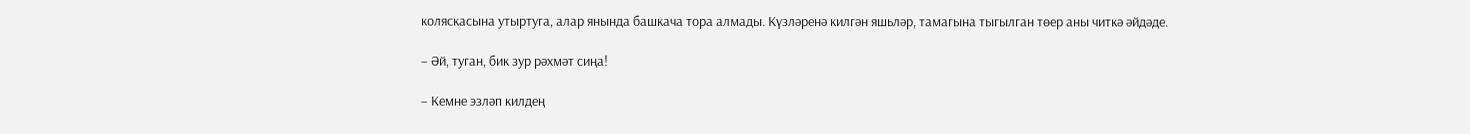коляскасына утыртуга, алар янында башкача тора алмады. Күзләренә килгән яшьләр, тамагына тыгылган төер аны читкә әйдәде.

– Әй, туган, бик зур рәхмәт сиңа!

– Кемне эзләп килдең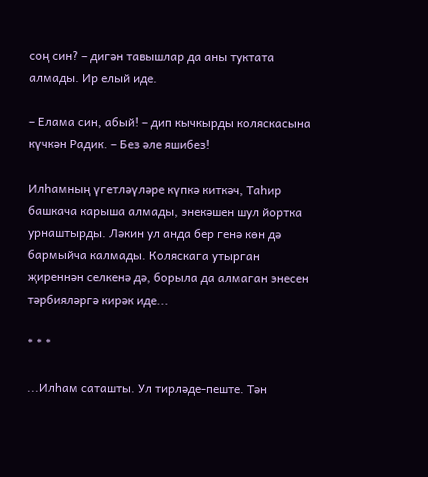соң син? – дигән тавышлар да аны туктата алмады. Ир елый иде.

– Елама син, абый! – дип кычкырды коляскасына күчкән Радик. – Без әле яшибез!

Илһамның үгетләүләре күпкә киткәч, Таһир башкача карыша алмады, энекәшен шул йортка урнаштырды. Ләкин ул анда бер генә көн дә бармыйча калмады. Коляскага утырган җиреннән селкенә дә, борыла да алмаган энесен тәрбияләргә кирәк иде...

* * *

...Илһам саташты. Ул тирләде-пеште. Тән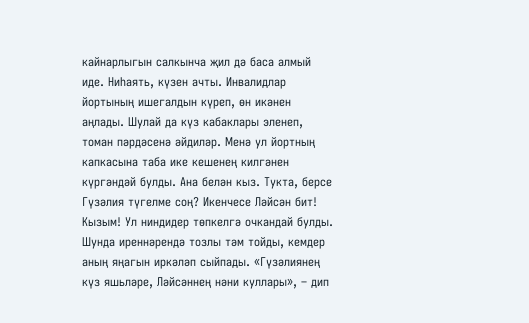кайнарлыгын салкынча җил дә баса алмый иде. Ниһаять, күзен ачты. Инвалидлар йортының ишегалдын күреп, өн икәнен аңлады. Шулай да күз кабаклары эленеп, томан пәрдәсенә әйдиләр. Менә ул йортның капкасына таба ике кешенең килгәнен күргәндәй булды. Ана белән кыз. Тукта, берсе Гүзәлия түгелме соң? Икенчесе Ләйсән бит! Кызым! Ул ниндидер төпкелгә очкандай булды. Шунда иреннәрендә тозлы тәм тойды, кемдер аның яңагын иркәләп сыйпады. «Гүзәлиянең күз яшьләре, Ләйсәннең нәни куллары», – дип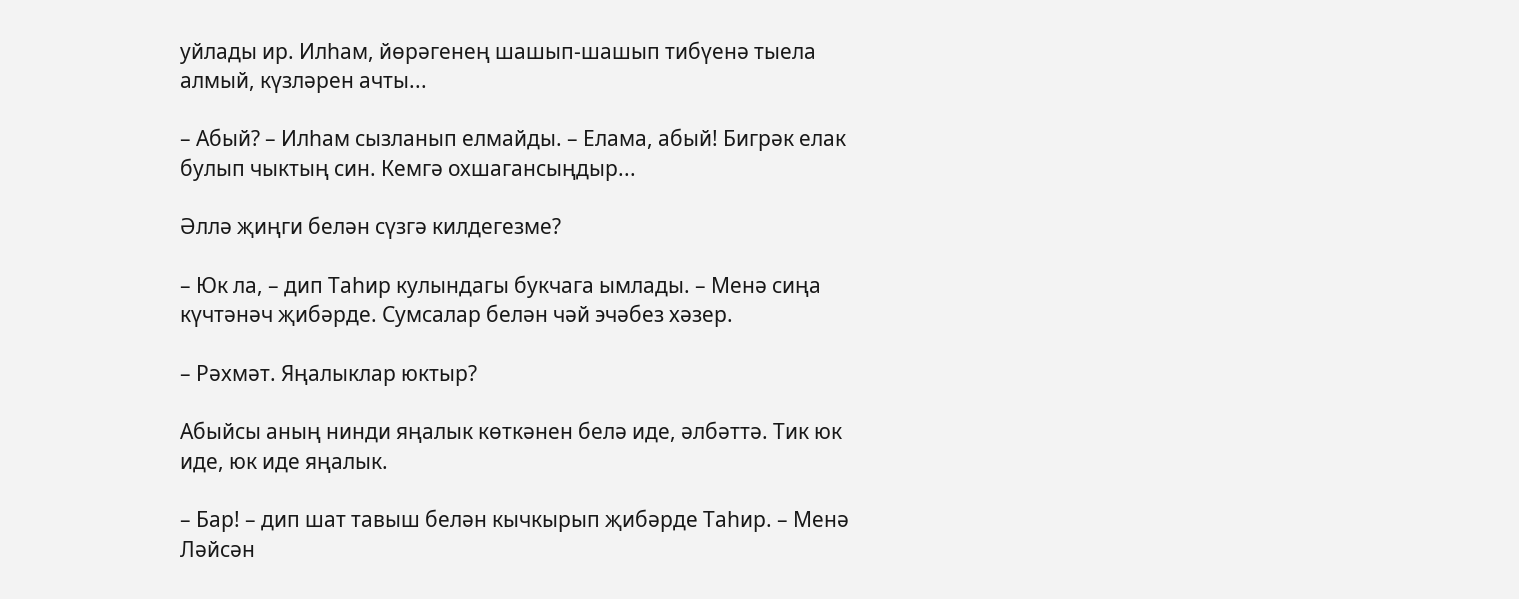уйлады ир. Илһам, йөрәгенең шашып-шашып тибүенә тыела алмый, күзләрен ачты...

– Абый? – Илһам сызланып елмайды. – Елама, абый! Бигрәк елак булып чыктың син. Кемгә охшагансыңдыр...

Әллә җиңги белән сүзгә килдегезме?

– Юк ла, – дип Таһир кулындагы букчага ымлады. – Менә сиңа күчтәнәч җибәрде. Сумсалар белән чәй эчәбез хәзер.

– Рәхмәт. Яңалыклар юктыр?

Абыйсы аның нинди яңалык көткәнен белә иде, әлбәттә. Тик юк иде, юк иде яңалык.

– Бар! – дип шат тавыш белән кычкырып җибәрде Таһир. – Менә Ләйсән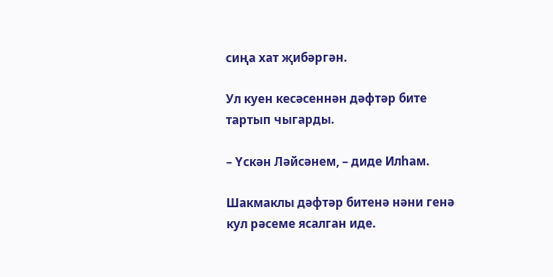сиңа хат җибәргән.

Ул куен кесәсеннән дәфтәр бите тартып чыгарды.

– Үскән Ләйсәнем, – диде Илһам.

Шакмаклы дәфтәр битенә нәни генә кул рәсеме ясалган иде.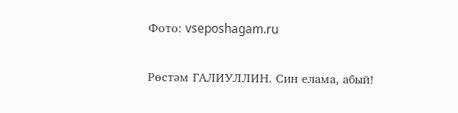Фото: vseposhagam.ru

Рөстәм ГАЛИУЛЛИН. Син елама, абый!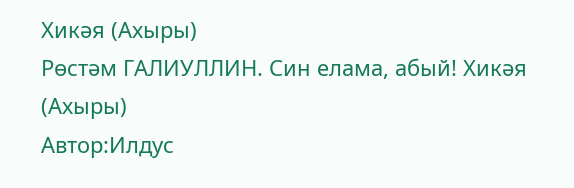Хикәя (Ахыры)
Рөстәм ГАЛИУЛЛИН. Син елама, абый! Хикәя (Ахыры)
Автор:Илдус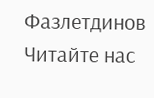Фазлетдинов
Читайте нас